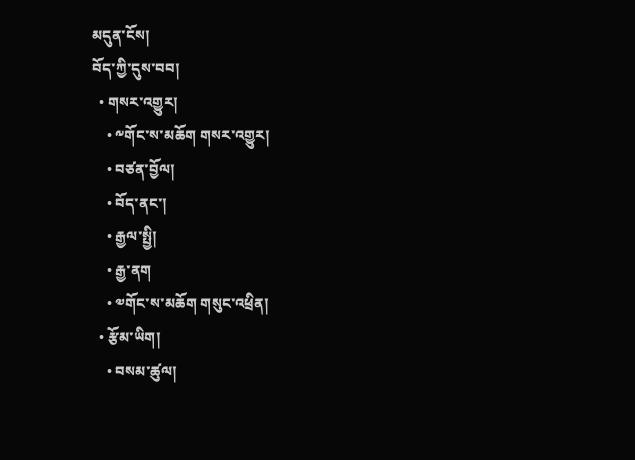མདུན་ངོས།
བོད་ཀྱི་དུས་བབ།
  • གསར་འགྱུར།
    • ༸གོང་ས་མཆོག གསར་འགྱུར།
    • བཙན་བྱོལ།
    • བོད་ནང་།
    • རྒྱལ་སྤྱི།
    • རྒྱ་ནག
    • ༧གོང་ས་མཆོག གསུང་འཕྲིན།
  • རྩོམ་ཡིག།
    • བསམ་ཚུལ།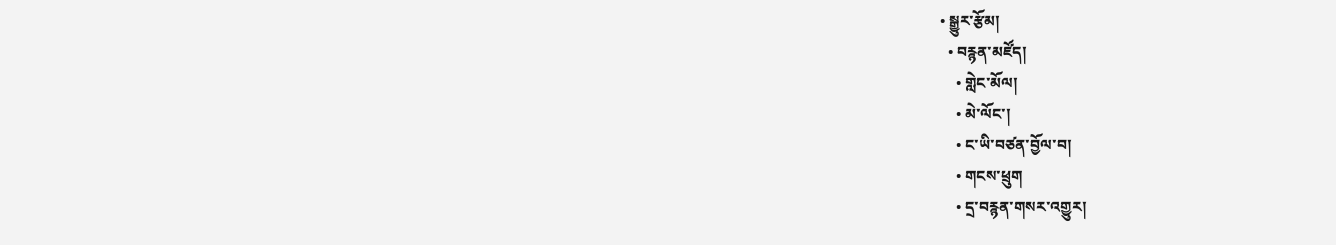• སྒྱུར་རྩོམ།
  • བརྙན་མཛོད།
    • གླེང་མོལ།
    • མེ་ལོང་།
    • ང་ཡི་བཙན་བྱོལ་བ།
    • གངས་ཕྲུག
    • དྲ་བརྙན་གསར་འགྱུར།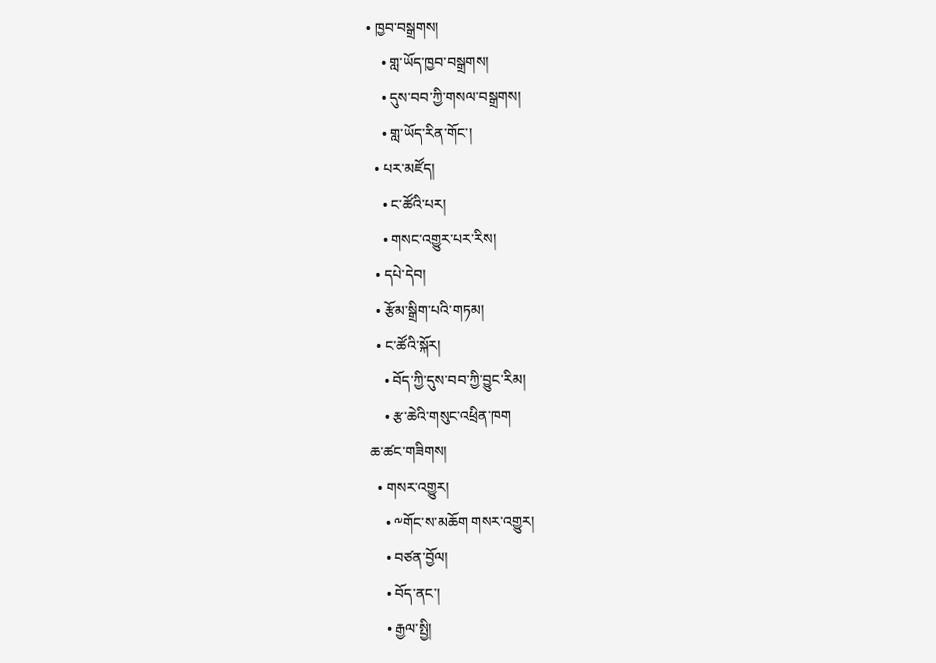• ཁྱབ་བསྒྲགས།
    • གླ་ཡོད་ཁྱབ་བསྒྲགས།
    • དུས་བབ་ཀྱི་གསལ་བསྒྲགས།
    • གླ་ཡོད་རིན་གོང་།
  • པར་མཛོད།
    • ང་ཚོའི་པར།
    • གསང་འགྱུར་པར་རིས།
  • དཔེ་དེབ།
  • རྩོམ་སྒྲིག་པའི་གཏམ།
  • ང་ཚོའི་སྐོར།
    • བོད་ཀྱི་དུས་བབ་ཀྱི་བྱུང་རིམ།
    • རྩ་ཆེའི་གསུང་འཕྲིན་ཁག
ཆ་ཚང་གཟིགས།
  • གསར་འགྱུར།
    • ༸གོང་ས་མཆོག གསར་འགྱུར།
    • བཙན་བྱོལ།
    • བོད་ནང་།
    • རྒྱལ་སྤྱི།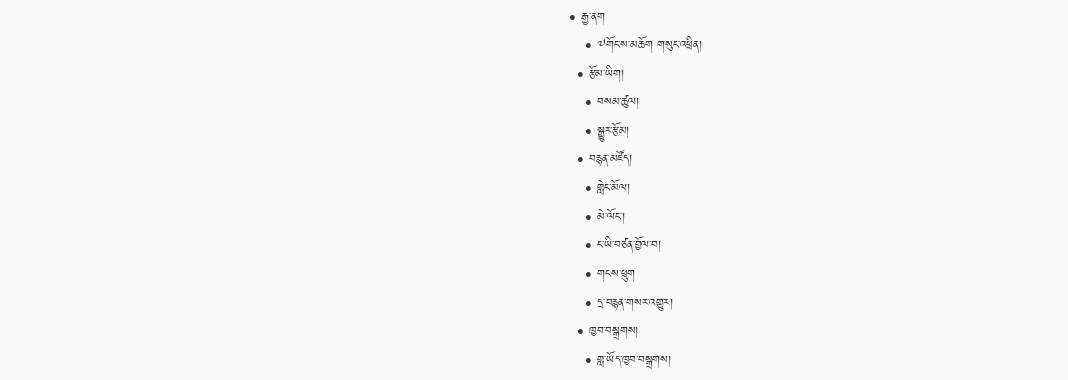• རྒྱ་ནག
    • ༧གོང་ས་མཆོག གསུང་འཕྲིན།
  • རྩོམ་ཡིག།
    • བསམ་ཚུལ།
    • སྒྱུར་རྩོམ།
  • བརྙན་མཛོད།
    • གླེང་མོལ།
    • མེ་ལོང་།
    • ང་ཡི་བཙན་བྱོལ་བ།
    • གངས་ཕྲུག
    • དྲ་བརྙན་གསར་འགྱུར།
  • ཁྱབ་བསྒྲགས།
    • གླ་ཡོད་ཁྱབ་བསྒྲགས།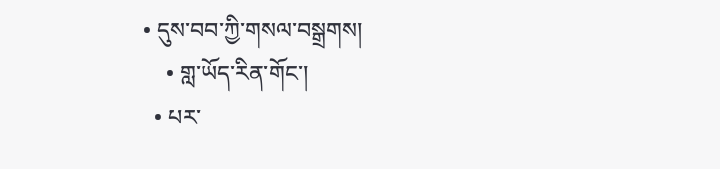• དུས་བབ་ཀྱི་གསལ་བསྒྲགས།
    • གླ་ཡོད་རིན་གོང་།
  • པར་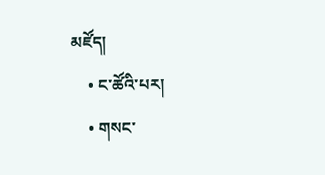མཛོད།
    • ང་ཚོའི་པར།
    • གསང་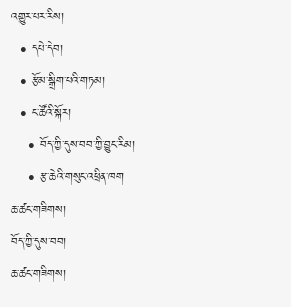འགྱུར་པར་རིས།
  • དཔེ་དེབ།
  • རྩོམ་སྒྲིག་པའི་གཏམ།
  • ང་ཚོའི་སྐོར།
    • བོད་ཀྱི་དུས་བབ་ཀྱི་བྱུང་རིམ།
    • རྩ་ཆེའི་གསུང་འཕྲིན་ཁག
ཆ་ཚང་གཟིགས།
བོད་ཀྱི་དུས་བབ།
ཆ་ཚང་གཟིགས།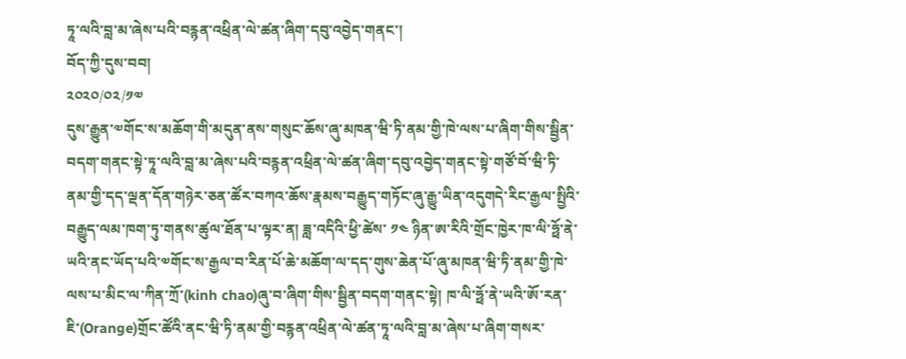ཏཱ་ལའི་བླ་མ་ཞེས་པའི་བརྙན་འཕྲིན་ལེ་ཚན་ཞིག་དབུ་འབྱེད་གནང་།
བོད་ཀྱི་དུས་བབ།
༢༠༢༠/༠༢/༡༧
དུས་རྒྱུན་༧གོང་ས་མཆོག་གི་མདུན་ནས་གསུང་ཆོས་ཞུ་མཁན་ཝི་ཏི་ནམ་གྱི་ཁེ་ལས་པ་ཞིག་གིས་སྦྱིན་བདག་གནང་སྟེ་ཏཱ་ལའི་བླ་མ་ཞེས་པའི་བརྙན་འཕྲིན་ལེ་ཚན་ཞིག་དབུ་འབྱེད་གནང་སྟེ་གཙོ་བོ་ཝི་ཏི་ནམ་གྱི་དད་ལྡན་དོན་གཉེར་ཅན་ཚོར་བཀའ་ཆོས་རྣམས་བརྒྱུད་གཏོང་ཞུ་རྒྱུ་ཡིན་འདུགདེ་རིང་རྒྱལ་སྤྱིའི་བརྒྱུད་ལམ་ཁག་ཏུ་གནས་ཚུལ་ཐོན་པ་ལྟར་ན། ཟླ་འདིའི་ཕྱི་ཚེས་ ༡༤ ཉིན་ཨ་རིའི་གྲོང་ཁྱེར་ཁ་ལི་ཧྥོ་ནེ་ཡའི་ནང་ཡོད་པའི་༧གོང་ས་རྒྱལ་བ་རིན་པོ་ཆེ་མཆོག་ལ་དད་གུས་ཆེན་པོ་ཞུ་མཁན་ཝི་ཏི་ནམ་གྱི་ཁེ་ལས་པ་མིང་ལ་ཀིན་ཀྲོ་(kinh chao)ཞུ་བ་ཞིག་གིས་སྦྱིན་བདག་གནང་སྟེ། ཁ་ལི་ཧྥོ་ནེ་ཡའི་ཨོ་རན་ཇི་(Orange)གྲོང་ཚོའི་ནང་ཝི་ཏི་ནམ་གྱི་བརྙན་འཕྲིན་ལེ་ཚན་ཏཱ་ལའི་བླ་མ་ཞེས་པ་ཞིག་གསར་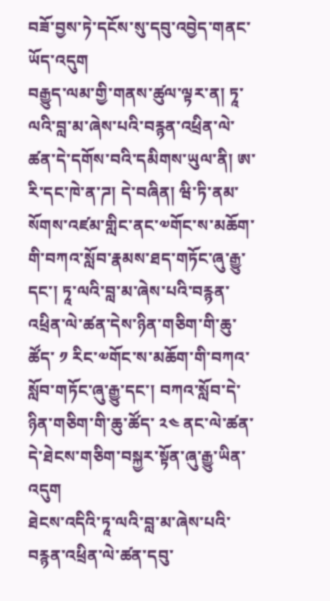བཟོ་བྱས་ཏེ་དངོས་སུ་དབུ་འབྱེད་གནང་ཡོད་འདུག
བརྒྱུད་ལམ་གྱི་གནས་ཚུལ་ལྟར་ན། ཏཱ་ལའི་བླ་མ་ཞེས་པའི་བརྙན་འཕྲིན་ལེ་ཚན་དེ་དགོས་བའི་དམིགས་ཡུལ་ནི། ཨ་རི་དང་ཁེ་ན་ཌ། དེ་བཞིན། ཝི་ཏི་ནམ་སོགས་འཛམ་གླིང་ནང་༧གོང་ས་མཆོག་གི་བཀའ་སློབ་རྣམས་ཐད་གཏོང་ཞུ་རྒྱུ་དང་། ཏཱ་ལའི་བླ་མ་ཞེས་པའི་བརྙན་འཕྲིན་ལེ་ཚན་དེས་ཉིན་གཅིག་གི་ཆུ་ཚོད་ ༡ རིང་༧གོང་ས་མཆོག་གི་བཀའ་སློབ་གཏོང་ཞུ་རྒྱུ་དང་། བཀའ་སློབ་དེ་ཉིན་གཅིག་གི་ཆུ་ཚོད་ ༢༤ ནང་ལེ་ཚན་དེ་ཐེངས་གཅིག་བསྐྱར་སྟོན་ཞུ་རྒྱུ་ཡིན་འདུག
ཐེངས་འདིའི་ཏཱ་ལའི་བླ་མ་ཞེས་པའི་བརྙན་འཕྲིན་ལེ་ཚན་དབུ་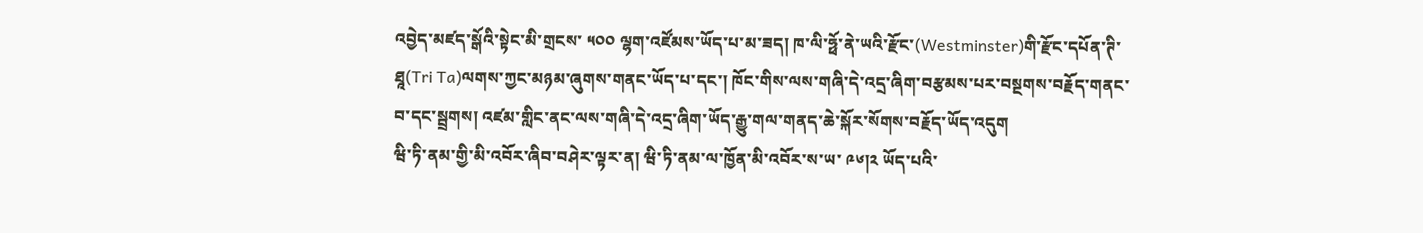འབྱེད་མཛད་སྒོའི་སྟེང་མི་གྲངས་ ༥༠༠ ལྷག་འཛོམས་ཡོད་པ་མ་ཟད། ཁ་ལི་ཧྥོ་ནེ་ཡའི་རྫོང་(Westminster)གི་རྫོང་དཔོན་ཊི་ཐཱ(Tri Ta)ལགས་ཀྱང་མཉམ་ཞུགས་གནང་ཡོད་པ་དང་། ཁོང་གིས་ལས་གཞི་དེ་འདྲ་ཞིག་བརྩམས་པར་བསྔགས་བརྗོད་གནང་བ་དང་སྦྲགས། འཛམ་གླིང་ནང་ལས་གཞི་དེ་འདྲ་ཞིག་ཡོད་རྒྱུ་གལ་གནད་ཆེ་སྐོར་སོགས་བརྗོད་ཡོད་འདུག
ཝི་ཏི་ནམ་གྱི་མི་འབོར་ཞིབ་བཤེར་ལྟར་ན། ཝི་ཏི་ནམ་ལ་ཁྱོན་མི་འབོར་ས་ཡ་ ༩༦།༢ ཡོད་པའི་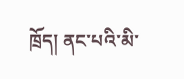ཁྲོད། ནང་པའི་མི་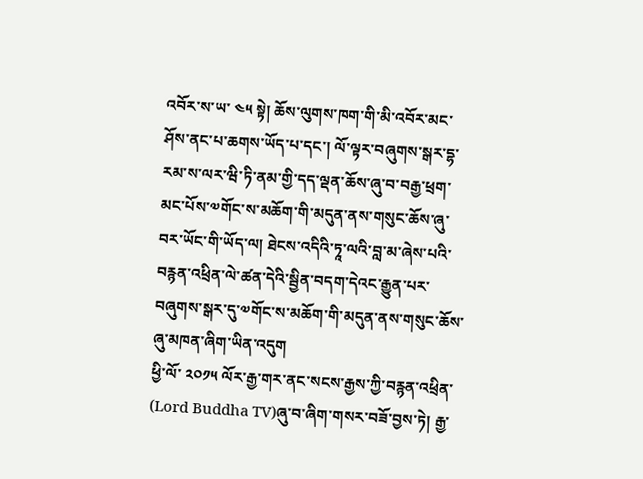འབོར་ས་ཡ་ ༤༥ སྟེ། ཆོས་ལུགས་ཁག་གི་མི་འབོར་མང་ཤོས་ནང་པ་ཆགས་ཡོད་པ་དང་། ལོ་ལྟར་བཞུགས་སྒར་དྷ་རམ་ས་ལར་ཝི་ཏི་ནམ་གྱི་དད་ལྡན་ཆོས་ཞུ་བ་བརྒྱ་ཕྲག་མང་པོས་༧གོང་ས་མཆོག་གི་མདུན་ནས་གསུང་ཆོས་ཞུ་བར་ཡོང་གི་ཡོད་ལ། ཐེངས་འདིའི་ཏཱ་ལའི་བླ་མ་ཞེས་པའི་བརྙན་འཕྲིན་ལེ་ཚན་དེའི་སྦྱིན་བདག་དེའང་རྒྱུན་པར་བཞུགས་སྒར་དུ་༧གོང་ས་མཆོག་གི་མདུན་ནས་གསུང་ཆོས་ཞུ་མཁན་ཞིག་ཡིན་འདུག
ཕྱི་ལོ་ ༢༠༡༥ ལོར་རྒྱ་གར་ནང་སངས་རྒྱས་ཀྱི་བརྙན་འཕྲིན་ (Lord Buddha TV)ཞུ་བ་ཞིག་གསར་བཟོ་བྱས་ཏེ། རྒྱ་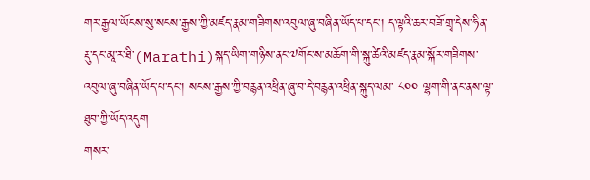གར་རྒྱལ་ཡོངས་སུ་སངས་རྒྱས་ཀྱི་མཛད་རྣམ་གཟིགས་འབུལ་ཞུ་བཞིན་ཡོད་པ་དང་། ད་ལྟའི་ཆར་བཟོ་གྲྭ་དེས་ཧིན་རྡུ་དང་མཱ་ར་ཐི་(Marathi)སྐད་ཡིག་གཉིས་ནང་༧གོང་ས་མཆོག་གི་སྐུ་ཚེའི་མཛད་རྣམ་སྐོར་གཟིགས་འབུལ་ཞུ་བཞིན་ཡོད་པ་དང་། སངས་རྒྱས་ཀྱི་བརྙན་འཕྲིན་ཞུ་བ་དེ་བརྙན་འཕྲིན་སྐུད་ལམ་ ༨༠༠ ལྷག་གི་ནང་ནས་ལྟ་ཐུབ་ཀྱི་ཡོད་འདུག
གསར་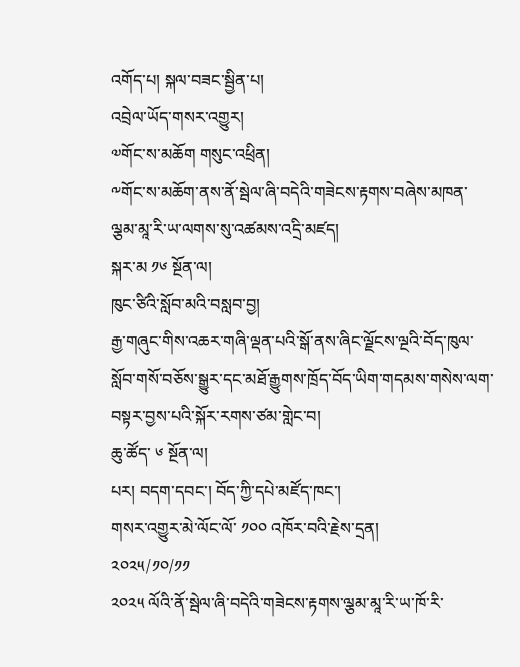འགོད་པ། སྐལ་བཟང་སྦྱིན་པ།
འབྲེལ་ཡོད་གསར་འགྱུར།
༧གོང་ས་མཆོག གསུང་འཕྲིན།
༸གོང་ས་མཆོག་ནས་ནོ་སྦེལ་ཞི་བདེའི་གཟེངས་རྟགས་བཞེས་མཁན་ལྕམ་མཱ་རི་ཡ་ལགས་སུ་འཚམས་འདྲི་མཛད།
སྐར་མ ༡༦ སྔོན་ལ།
ཁུང་ཙིའི་སློབ་མའི་བསླབ་བྱ།
རྒྱ་གཞུང་གིས་འཆར་གཞི་ལྡན་པའི་སྒོ་ནས་ཞིང་ལྗོངས་ལྔའི་བོད་ཁུལ་སློབ་གསོ་བཅོས་སྒྱུར་དང་མཐོ་རྒྱུགས་ཁྲོད་བོད་ཡིག་གདམས་གསེས་ལག་བསྟར་བྱས་པའི་སྐོར་རགས་ཙམ་གླེང་བ།
ཆུ་ཚོད་ ༦ སྔོན་ལ།
པར། བདག་དབང་། བོད་ཀྱི་དཔེ་མཛོད་ཁང་།
གསར་འགྱུར་མེ་ལོང་ལོ་ ༡༠༠ འཁོར་བའི་རྗེས་དྲན།
༢༠༢༥/༡༠/༡༡
༢༠༢༥ ལོའི་ནོ་སྦེལ་ཞི་བདེའི་གཟེངས་རྟགས་ལྕམ་མཱ་རི་ཡ་ཁོ་རི་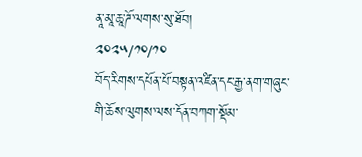ནཱ་མཱ་ཆཱ་ཌོ་ལགས་སུ་ཐོབ།
༢༠༢༥/༡༠/༡༠
བོད་རིགས་དཔོན་པོ་བསྟན་འཛིན་དང་རྒྱ་ནག་གཞུང་གི་ཆོས་ལུགས་ལས་དོན་བཀག་སྡོམ་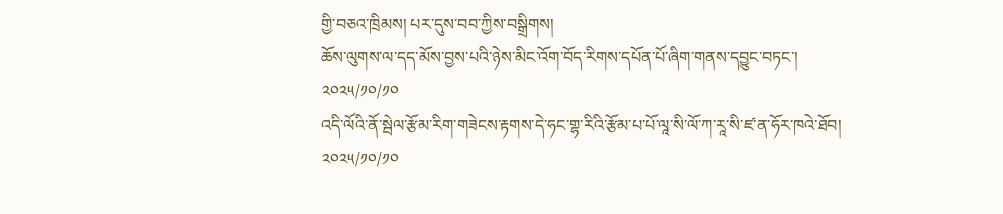གྱི་བཅའ་ཁྲིམས། པར་དུས་བབ་ཀྱིས་བསྒྲིགས།
ཆོས་ལུགས་ལ་དད་མོས་བྱས་པའི་ཉེས་མིང་འོག་བོད་རིགས་དཔོན་པོ་ཞིག་གནས་དབྱུང་བཏང་།
༢༠༢༥/༡༠/༡༠
འདི་ལོའི་ནོ་སྦེལ་རྩོམ་རིག་གཟེངས་རྟགས་དེ་ཧང་གྷ་རིའི་རྩོམ་པ་པོ་ལཱ་སི་ལོ་ཀ་རཱ་སི་ཛ་ན་ཧོར་ཁའེ་ཐོབ།
༢༠༢༥/༡༠/༡༠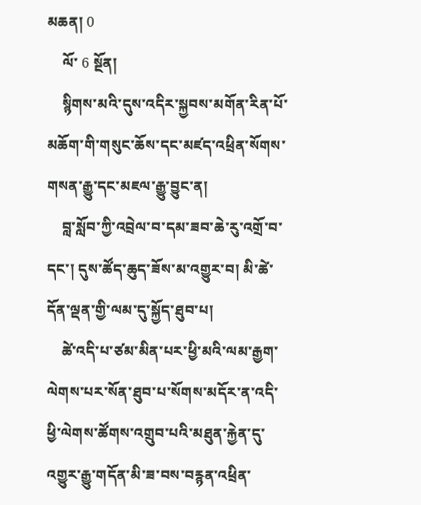མཆན། 0
    ལོ་ 6 སྔོན།
    སྙིགས་མའི་དུས་འདིར་སྐྱབས་མགོན་རིན་པོ་མཆོག་གི་གསུང་ཆོས་དང་མཛད་འཕྲིན་སོགས་གསན་རྒྱུ་དང་མཇལ་རྒྱུ་བྱུང་ན།
    བླ་སློབ་ཀྱི་འབྲེལ་བ་དམ་ཟབ་ཆེ་རུ་འགྲོ་བ་དང་། དུས་ཚོད་ཆུད་ཟོས་མ་འགྱུར་བ། མི་ཚེ་དོན་ལྡན་གྱི་ལམ་དུ་སྐྱོད་ཐུབ་པ།
    ཚེ་འདི་པ་ཙམ་མིན་པར་ཕྱི་མའི་ལམ་རྒྱག་ལེགས་པར་སོན་ཐུབ་པ་སོགས་མདོར་ན་འདི་ཕྱི་ལེགས་ཚོགས་འགྲུབ་པའི་མཐུན་རྐྱེན་དུ་འགྱུར་རྒྱུ་གདོན་མི་ཟ་བས་བརྙན་འཕྲིན་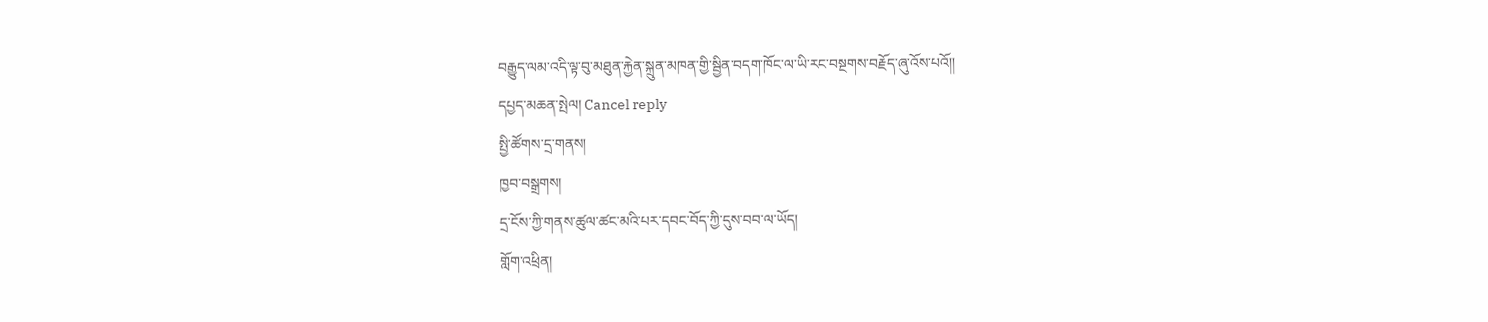བརྒྱུད་ལམ་འདི་ལྟ་བུ་མཐུན་རྐྱེན་སྐྲུན་མཁན་གྱི་སྦྱིན་བདག་ཁོང་ལ་ཡི་རང་བསྔགས་བརྗོད་ཞུ་འོས་པའོ།།
དཔྱད་མཆན་སྤེལ། Cancel reply
སྤྱི་ཚོགས་དྲ་གནས།
ཁྱབ་བསྒྲགས།
དྲ་ངོས་ཀྱི་གནས་ཚུལ་ཚང་མའི་པར་དབང་བོད་ཀྱི་དུས་བབ་ལ་ཡོད།
གློག་འཕྲིན།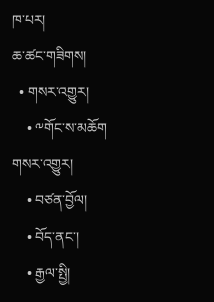ཁ་པར།
ཆ་ཚང་གཟིགས།
  • གསར་འགྱུར།
    • ༸གོང་ས་མཆོག གསར་འགྱུར།
    • བཙན་བྱོལ།
    • བོད་ནང་།
    • རྒྱལ་སྤྱི།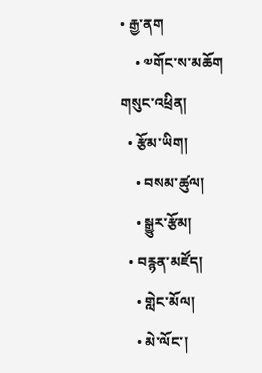• རྒྱ་ནག
    • ༧གོང་ས་མཆོག གསུང་འཕྲིན།
  • རྩོམ་ཡིག།
    • བསམ་ཚུལ།
    • སྒྱུར་རྩོམ།
  • བརྙན་མཛོད།
    • གླེང་མོལ།
    • མེ་ལོང་།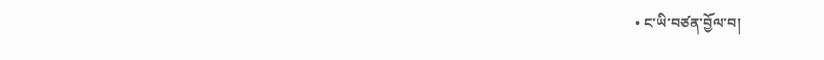• ང་ཡི་བཙན་བྱོལ་བ།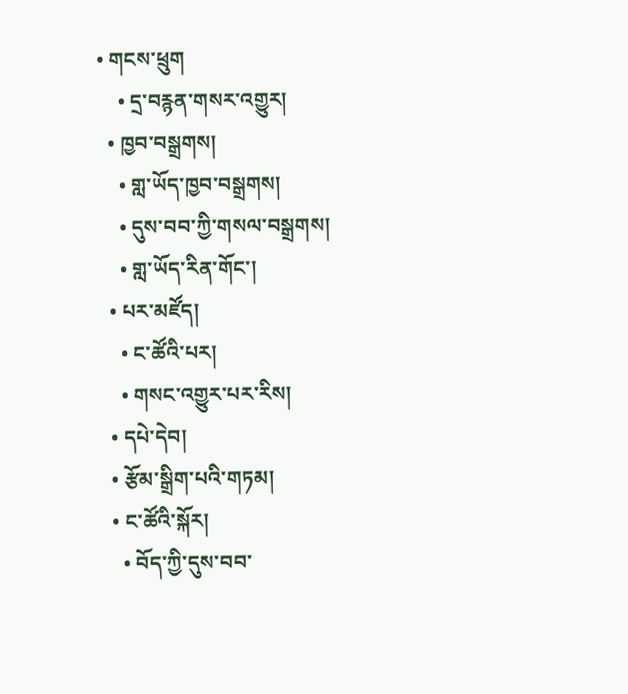• གངས་ཕྲུག
    • དྲ་བརྙན་གསར་འགྱུར།
  • ཁྱབ་བསྒྲགས།
    • གླ་ཡོད་ཁྱབ་བསྒྲགས།
    • དུས་བབ་ཀྱི་གསལ་བསྒྲགས།
    • གླ་ཡོད་རིན་གོང་།
  • པར་མཛོད།
    • ང་ཚོའི་པར།
    • གསང་འགྱུར་པར་རིས།
  • དཔེ་དེབ།
  • རྩོམ་སྒྲིག་པའི་གཏམ།
  • ང་ཚོའི་སྐོར།
    • བོད་ཀྱི་དུས་བབ་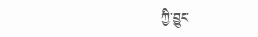ཀྱི་བྱུང་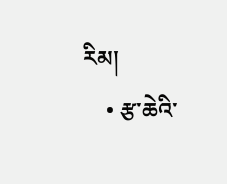རིམ།
    • རྩ་ཆེའི་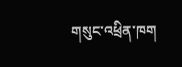གསུང་འཕྲིན་ཁག